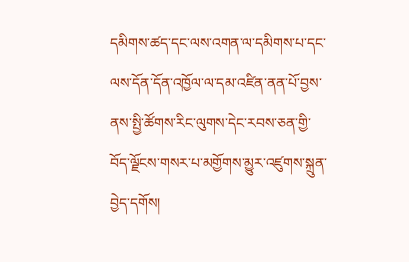དམིགས་ཚད་དང་ལས་འགན་ལ་དམིགས་པ་དང་ལས་དོན་དོན་འཁྱོལ་ལ་དམ་འཛིན་ནན་པོ་བྱས་ནས་སྤྱི་ཚོགས་རིང་ལུགས་དེང་རབས་ཅན་གྱི་བོད་ལྗོངས་གསར་པ་མགྱོགས་མྱུར་འཛུགས་སྐྲུན་བྱེད་དགོས།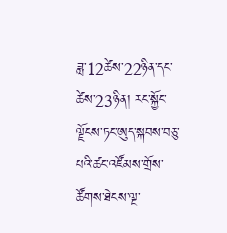ཟླ་12ཚེས་22ཉིན་དང་ཚེས་23ཉིན། རང་སྐྱོང་ལྗོངས་ཏང་ཨུད་སྐབས་བཅུ་པའི་ཚང་འཛོམས་གྲོས་ཚོགས་ཐེངས་ལྔ་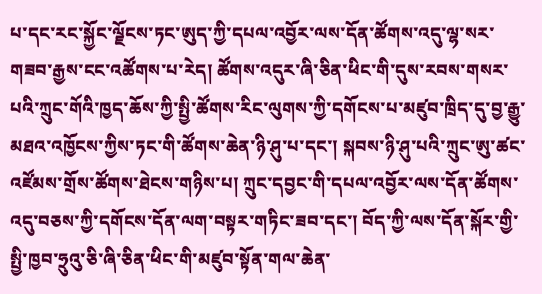པ་དང་རང་སྐྱོང་ལྗོངས་ཏང་ཨུད་ཀྱི་དཔལ་འབྱོར་ལས་དོན་ཚོགས་འདུ་ལྷ་སར་གཟབ་རྒྱས་ངང་འཚོགས་པ་རེད། ཚོགས་འདུར་ཞི་ཅིན་ཕིང་གི་དུས་རབས་གསར་པའི་ཀྲུང་གོའི་ཁྱད་ཆོས་ཀྱི་སྤྱི་ཚོགས་རིང་ལུགས་ཀྱི་དགོངས་པ་མཛུབ་ཁྲིད་དུ་བྱ་རྒྱུ་མཐའ་འཁྱོངས་ཀྱིས་ཏང་གི་ཚོགས་ཆེན་ཉི་ཤུ་པ་དང་། སྐབས་ཉི་ཤུ་པའི་ཀྲུང་ཨུ་ཚང་འཛོམས་གྲོས་ཚོགས་ཐེངས་གཉིས་པ། ཀྲུང་དབྱང་གི་དཔལ་འབྱོར་ལས་དོན་ཚོགས་འདུ་བཅས་ཀྱི་དགོངས་དོན་ལག་བསྟར་གཏིང་ཟབ་དང་། བོད་ཀྱི་ལས་དོན་སྐོར་གྱི་སྤྱི་ཁྱབ་ཧྲུའུ་ཅི་ཞི་ཅིན་ཕིང་གི་མཛུབ་སྟོན་གལ་ཆེན་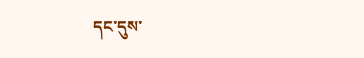དང་དུས་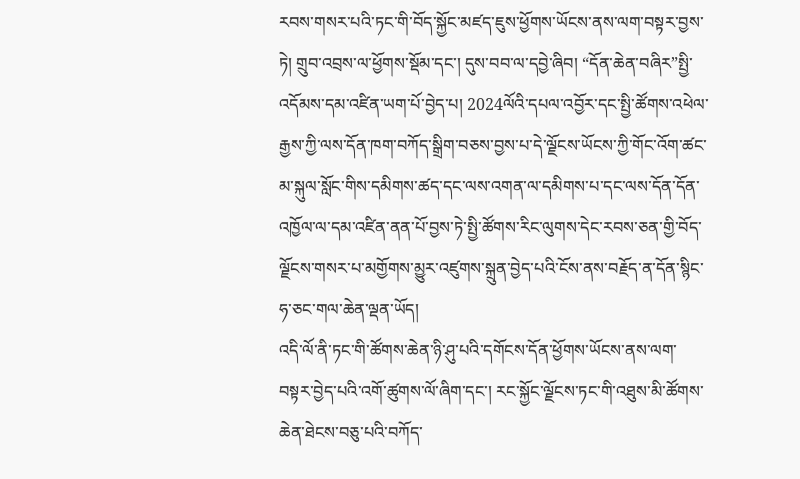རབས་གསར་པའི་ཏང་གི་བོད་སྐྱོང་མཛད་ཇུས་ཕྱོགས་ཡོངས་ནས་ལག་བསྟར་བྱས་ཏེ། གྲུབ་འབྲས་ལ་ཕྱོགས་སྡོམ་དང་། དུས་བབ་ལ་དབྱེ་ཞིབ། “དོན་ཆེན་བཞིར”སྤྱི་འདོམས་དམ་འཛིན་ཡག་པོ་བྱེད་པ། 2024ལོའི་དཔལ་འབྱོར་དང་སྤྱི་ཚོགས་འཕེལ་རྒྱས་ཀྱི་ལས་དོན་ཁག་བཀོད་སྒྲིག་བཅས་བྱས་པ་དེ་ལྗོངས་ཡོངས་ཀྱི་གོང་འོག་ཚང་མ་སྐུལ་སློང་གིས་དམིགས་ཚད་དང་ལས་འགན་ལ་དམིགས་པ་དང་ལས་དོན་དོན་འཁྱོལ་ལ་དམ་འཛིན་ནན་པོ་བྱས་ཏེ་སྤྱི་ཚོགས་རིང་ལུགས་དེང་རབས་ཅན་གྱི་བོད་ལྗོངས་གསར་པ་མགྱོགས་མྱུར་འཛུགས་སྐྲུན་བྱེད་པའི་ངོས་ནས་བརྗོད་ན་དོན་སྙིང་ཧ་ཅང་གལ་ཆེན་ལྡན་ཡོད།
འདི་ལོ་ནི་ཏང་གི་ཚོགས་ཆེན་ཉི་ཤུ་པའི་དགོངས་དོན་ཕྱོགས་ཡོངས་ནས་ལག་བསྟར་བྱེད་པའི་འགོ་ཚུགས་ལོ་ཞིག་དང་། རང་སྐྱོང་ལྗོངས་ཏང་གི་འཐུས་མི་ཚོགས་ཆེན་ཐེངས་བཅུ་པའི་བཀོད་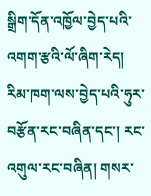སྒྲིག་དོན་འཁྱོལ་བྱེད་པའི་འགག་རྩའི་ལོ་ཞིག་རེད། རིམ་ཁག་ལས་བྱེད་པའི་ཧུར་བརྩོན་རང་བཞིན་དང་། རང་འགུལ་རང་བཞིན། གསར་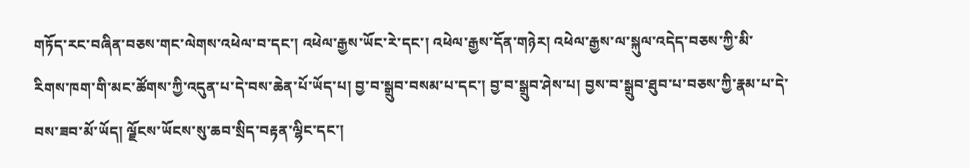གཏོད་རང་བཞིན་བཅས་གང་ལེགས་འཕེལ་བ་དང་། འཕེལ་རྒྱས་ཡོང་རེ་དང་། འཕེལ་རྒྱས་དོན་གཉེར། འཕེལ་རྒྱས་ལ་སྐུལ་འདེད་བཅས་ཀྱི་མི་རིགས་ཁག་གི་མང་ཚོགས་ཀྱི་འདུན་པ་དེ་བས་ཆེན་པོ་ཡོད་པ། བྱ་བ་སྒྲུབ་བསམ་པ་དང་། བྱ་བ་སྒྲུབ་ཤེས་པ། བྱས་བ་སྒྲུབ་ཐུབ་པ་བཅས་ཀྱི་རྣམ་པ་དེ་བས་ཟབ་མོ་ཡོད། ལྗོངས་ཡོངས་སུ་ཆབ་སྲིད་བརྟན་ལྷིང་དང་།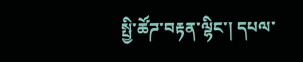སྤྱི་ཚོཌ་བརྟན་ལྷིང་། དཔལ་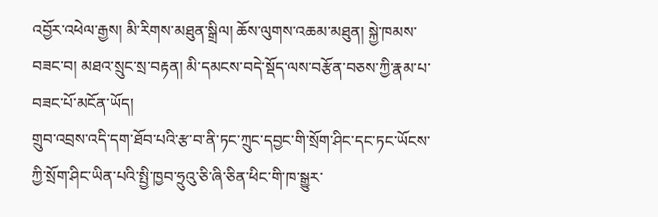འབྱོར་འཕེལ་རྒྱས། མི་རིགས་མཐུན་སྒྲིལ། ཆོས་ལུགས་འཆམ་མཐུན། སྐྱེ་ཁམས་བཟང་བ། མཐའ་སྲུང་སྲ་བརྟན། མི་དམངས་བདེ་སྡོད་ལས་བརྩོན་བཅས་ཀྱི་རྣམ་པ་བཟང་པོ་མངོན་ཡོད།
གྲུབ་འབྲས་འདི་དག་ཐོབ་པའི་རྩ་བ་ནི་ཏང་ཀྲུང་དབྱང་གི་སྲོག་ཤིང་དང་ཏང་ཡོངས་ཀྱི་སྲོག་ཤིང་ཡིན་པའི་སྤྱི་ཁྱབ་ཧྲུའུ་ཅི་ཞི་ཅིན་ཕིང་གི་ཁ་སྒྱུར་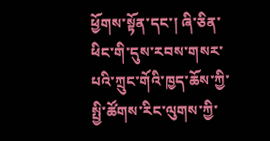ཕྱོགས་སྟོན་དང་། ཞི་ཅིན་ཕིང་གི་དུས་རབས་གསར་པའི་ཀྲུང་གོའི་ཁྱད་ཆོས་ཀྱི་སྤྱི་ཚོགས་རིང་ལུགས་ཀྱི་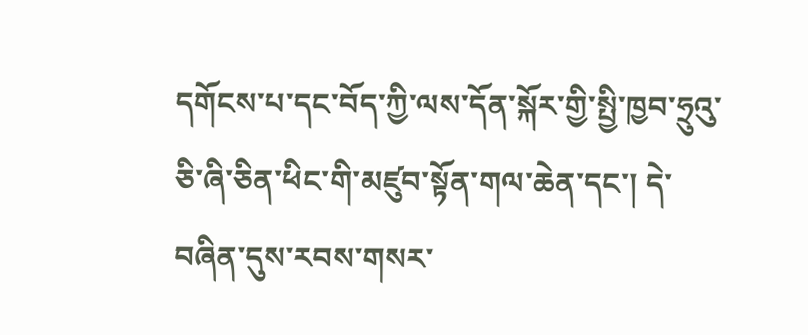དགོངས་པ་དང་བོད་ཀྱི་ལས་དོན་སྐོར་གྱི་སྤྱི་ཁྱབ་ཧྲུའུ་ཅི་ཞི་ཅིན་ཕིང་གི་མཛུབ་སྟོན་གལ་ཆེན་དང་། དེ་བཞིན་དུས་རབས་གསར་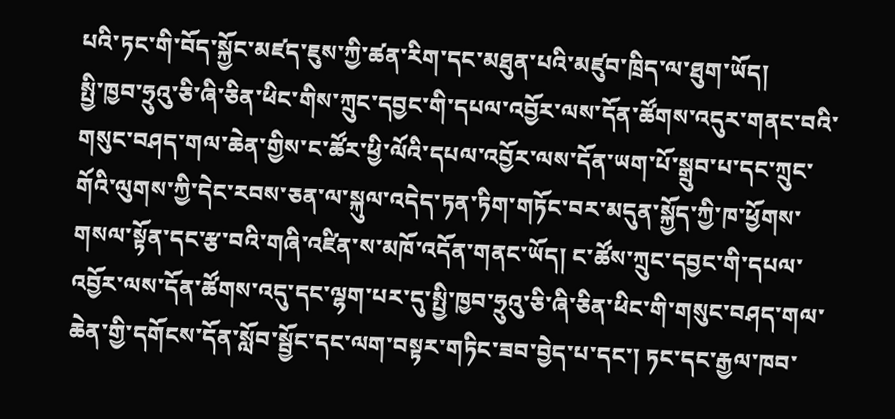པའི་ཏང་གི་བོད་སྐྱོང་མཛད་ཇུས་ཀྱི་ཚན་རིག་དང་མཐུན་པའི་མཛུབ་ཁྲིད་ལ་ཐུག་ཡོད།
སྤྱི་ཁྱབ་ཧྲུའུ་ཅི་ཞི་ཅིན་ཕིང་གིས་ཀྲུང་དབྱང་གི་དཔལ་འབྱོར་ལས་དོན་ཚོགས་འདུར་གནང་བའི་གསུང་བཤད་གལ་ཆེན་གྱིས་ང་ཚོར་ཕྱི་ལོའི་དཔལ་འབྱོར་ལས་དོན་ཡག་པོ་སྒྲུབ་པ་དང་ཀྲུང་གོའི་ལུགས་ཀྱི་དེང་རབས་ཅན་ལ་སྐུལ་འདེད་ཏན་ཏིག་གཏོང་བར་མདུན་སྐྱོད་ཀྱི་ཁ་ཕྱོགས་གསལ་སྟོན་དང་རྩ་བའི་གཞི་འཛིན་ས་མཁོ་འདོན་གནང་ཡོད། ང་ཚོས་ཀྲུང་དབྱང་གི་དཔལ་འབྱོར་ལས་དོན་ཚོགས་འདུ་དང་ལྷག་པར་དུ་སྤྱི་ཁྱབ་ཧྲུའུ་ཅི་ཞི་ཅིན་ཕིང་གི་གསུང་བཤད་གལ་ཆེན་གྱི་དགོངས་དོན་སློབ་སྦྱོང་དང་ལག་བསྟར་གཏིང་ཟབ་བྱེད་པ་དང་། ཏང་དང་རྒྱལ་ཁབ་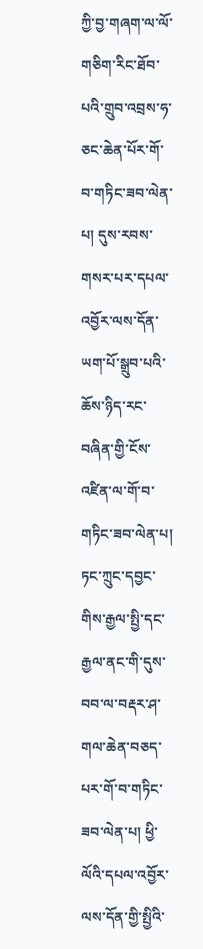ཀྱི་བྱ་གཞག་ལ་ལོ་གཅིག་རིང་ཐོབ་པའི་གྲུབ་འབྲས་ཧ་ཅང་ཆེན་པོར་གོ་བ་གཏིང་ཟབ་ལེན་པ། དུས་རབས་གསར་པར་དཔལ་འབྱོར་ལས་དོན་ཡག་པོ་སྒྲུབ་པའི་ཆོས་ཉིད་རང་བཞིན་གྱི་ངོས་འཛིན་ལ་གོ་བ་གཏིང་ཟབ་ལེན་པ། ཏང་ཀྲུང་དབྱང་གིས་རྒྱལ་སྤྱི་དང་རྒྱལ་ནང་གི་དུས་བབ་ལ་བརྡར་ཤ་གལ་ཆེན་བཅད་པར་གོ་བ་གཏིང་ཟབ་ལེན་པ། ཕྱི་ལོའི་དཔལ་འབྱོར་ལས་དོན་གྱི་སྤྱིའི་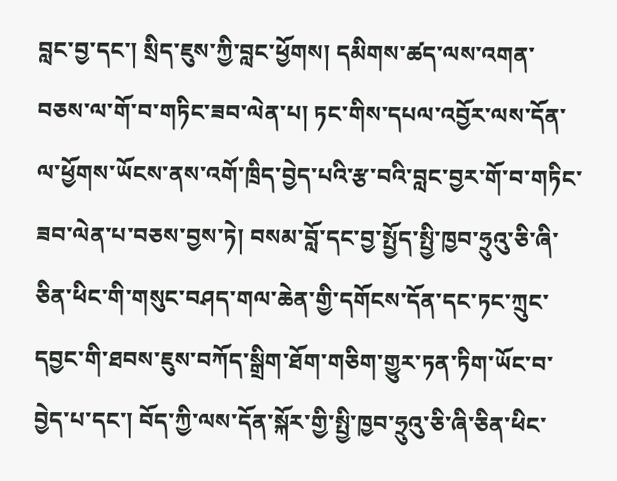བླང་བྱ་དང་། སྲིད་ཇུས་ཀྱི་བླང་ཕྱོགས། དམིགས་ཚད་ལས་འགན་བཅས་ལ་གོ་བ་གཏིང་ཟབ་ལེན་པ། ཏང་གིས་དཔལ་འབྱོར་ལས་དོན་ལ་ཕྱོགས་ཡོངས་ནས་འགོ་ཁྲིད་བྱེད་པའི་རྩ་བའི་བླང་བྱར་གོ་བ་གཏིང་ཟབ་ལེན་པ་བཅས་བྱས་ཏེ། བསམ་བློ་དང་བྱ་སྤྱོད་སྤྱི་ཁྱབ་ཧྲུའུ་ཅི་ཞི་ཅིན་ཕིང་གི་གསུང་བཤད་གལ་ཆེན་གྱི་དགོངས་དོན་དང་ཏང་ཀྲུང་དབྱང་གི་ཐབས་ཇུས་བཀོད་སྒྲིག་ཐོག་གཅིག་གྱུར་ཏན་ཏིག་ཡོང་བ་བྱེད་པ་དང་། བོད་ཀྱི་ལས་དོན་སྐོར་གྱི་སྤྱི་ཁྱབ་ཧྲུའུ་ཅི་ཞི་ཅིན་ཕིང་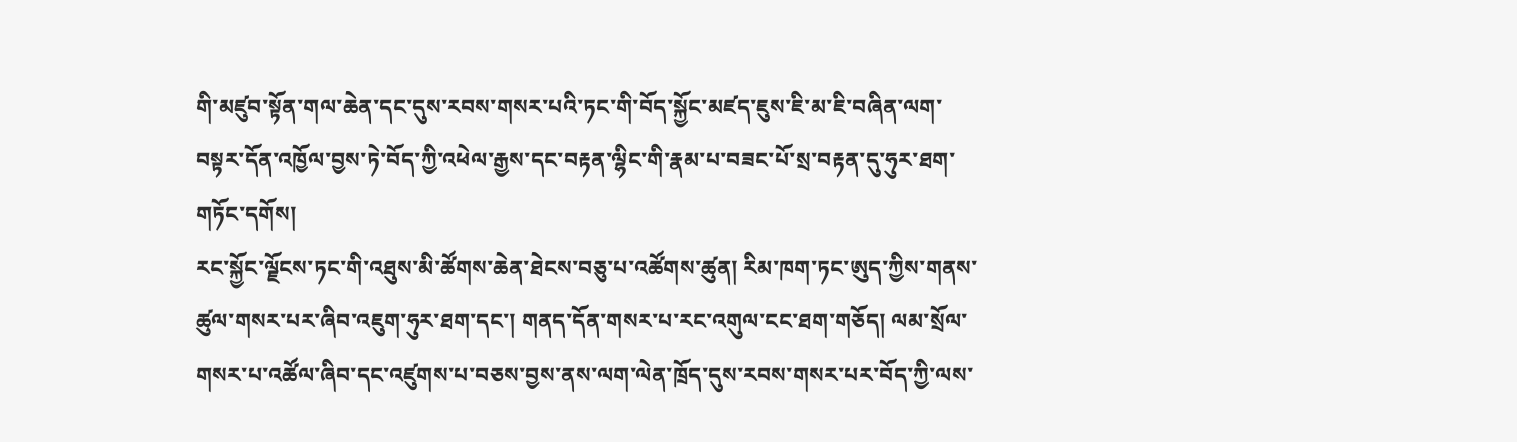གི་མཛུབ་སྟོན་གལ་ཆེན་དང་དུས་རབས་གསར་པའི་ཏང་གི་བོད་སྐྱོང་མཛད་ཇུས་ཇི་མ་ཇི་བཞིན་ལག་བསྟར་དོན་འཁྱོལ་བྱས་ཏེ་བོད་ཀྱི་འཕེལ་རྒྱས་དང་བརྟན་ལྷིང་གི་རྣམ་པ་བཟང་པོ་སྲ་བརྟན་དུ་ཧུར་ཐག་གཏོང་དགོས།
རང་སྐྱོང་ལྗོངས་ཏང་གི་འཐུས་མི་ཚོགས་ཆེན་ཐེངས་བཅུ་པ་འཚོགས་ཚུན། རིམ་ཁག་ཏང་ཨུད་ཀྱིས་གནས་ཚུལ་གསར་པར་ཞིབ་འཇུག་ཧུར་ཐག་དང་། གནད་དོན་གསར་པ་རང་འགུལ་ངང་ཐག་གཅོད། ལམ་སྲོལ་གསར་པ་འཚོལ་ཞིབ་དང་འཛུགས་པ་བཅས་བྱས་ནས་ལག་ལེན་ཁྲོད་དུས་རབས་གསར་པར་བོད་ཀྱི་ལས་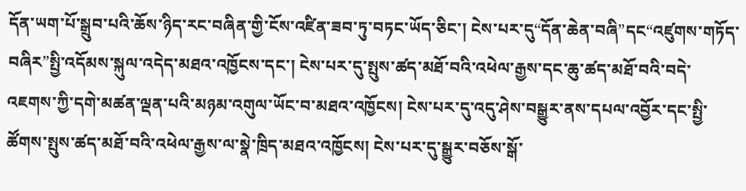དོན་ཡག་པོ་སྒྲུབ་པའི་ཆོས་ཉིད་རང་བཞིན་གྱི་ངོས་འཛིན་ཟབ་ཏུ་བཏང་ཡོད་ཅིང་། ངེས་པར་དུ“དོན་ཆེན་བཞི”དང“འཛུགས་གཏོད་བཞིར”སྤྱི་འདོམས་སྐུལ་འདེད་མཐའ་འཁྱོངས་དང་། ངེས་པར་དུ་སྤུས་ཚད་མཐོ་བའི་འཕེལ་རྒྱས་དང་ཆུ་ཚད་མཐོ་བའི་བདེ་འཇགས་ཀྱི་དགེ་མཚན་ལྡན་པའི་མཉམ་འགུལ་ཡོང་བ་མཐའ་འཁྱོངས། ངེས་པར་དུ་འདུ་ཤེས་བསྒྱུར་ནས་དཔལ་འབྱོར་དང་སྤྱི་ཚོགས་སྤུས་ཚད་མཐོ་བའི་འཕེལ་རྒྱས་ལ་སྣེ་ཁྲིད་མཐའ་འཁྱོངས། ངེས་པར་དུ་སྒྱུར་བཅོས་སྒོ་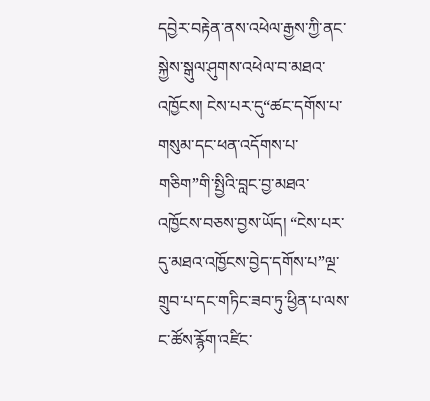དབྱེར་བརྟེན་ནས་འཕེལ་རྒྱས་ཀྱི་ནང་སྐྱེས་སྒུལ་ཤུགས་འཕེལ་བ་མཐའ་འཁྱོངས། ངེས་པར་དུ“ཚང་དགོས་པ་གསུམ་དང་ཕན་འདོགས་པ་གཅིག”གི་སྤྱིའི་བླང་བྱ་མཐའ་འཁྱོངས་བཅས་བྱས་ཡོད། “ངེས་པར་དུ་མཐའ་འཁྱོངས་བྱེད་དགོས་པ”ལྔ་གྲུབ་པ་དང་གཏིང་ཟབ་ཏུ་ཕྱིན་པ་ལས་ང་ཚོས་རྙོག་འཛིང་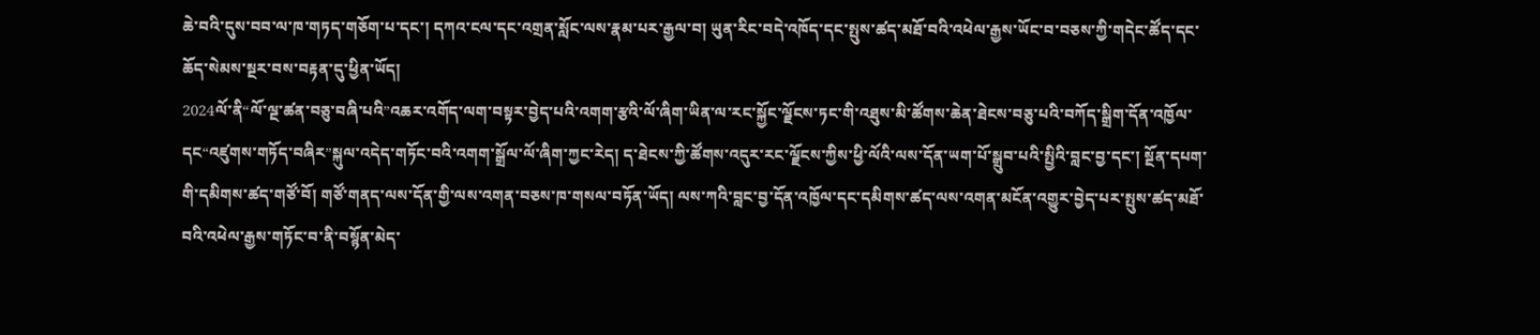ཆེ་བའི་དུས་བབ་ལ་ཁ་གཏད་གཅོག་པ་དང་། དཀའ་ངལ་དང་འགྲན་སློང་ལས་རྣམ་པར་རྒྱལ་བ། ཡུན་རིང་བདེ་འཁོད་དང་སྤུས་ཚད་མཐོ་བའི་འཕེལ་རྒྱས་ཡོང་བ་བཅས་ཀྱི་གདེང་ཚོད་དང་ཆོད་སེམས་སྔར་བས་བརྟན་དུ་ཕྱིན་ཡོད།
2024ལོ་ནི“ལོ་ལྔ་ཚན་བཅུ་བཞི་པའི”འཆར་འགོད་ལག་བསྟར་བྱེད་པའི་འགག་རྩའི་ལོ་ཞིག་ཡིན་ལ་རང་སྐྱོང་ལྗོངས་ཏང་གི་འཐུས་མི་ཚོགས་ཆེན་ཐེངས་བཅུ་པའི་བཀོད་སྒྲིག་དོན་འཁྱོལ་དང“འཛུགས་གཏོད་བཞིར”སྐུལ་འདེད་གཏོང་བའི་འགག་སྒྲོལ་ལོ་ཞིག་ཀྱང་རེད། ད་ཐེངས་ཀྱི་ཚོགས་འདུར་རང་ལྗོངས་ཀྱིས་ཕྱི་ལོའི་ལས་དོན་ཡག་པོ་སྒྲུབ་པའི་སྤྱིའི་བླང་བྱ་དང་། སྔོན་དཔག་གི་དམིགས་ཚད་གཙོ་བོ། གཙོ་གནད་ལས་དོན་གྱི་ལས་འགན་བཅས་ཁ་གསལ་བཏོན་ཡོད། ལས་ཀའི་བླང་བྱ་དོན་འཁྱོལ་དང་དམིགས་ཚད་ལས་འགན་མངོན་འགྱུར་བྱེད་པར་སྤུས་ཚད་མཐོ་བའི་འཕེལ་རྒྱས་གཏོང་བ་ནི་བསྙོན་མེད་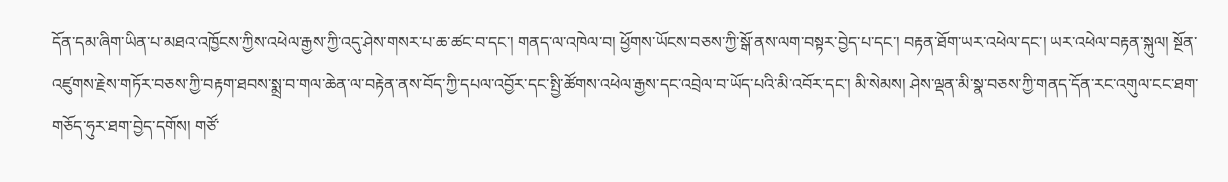དོན་དམ་ཞིག་ཡིན་པ་མཐའ་འཁྱོངས་ཀྱིས་འཕེལ་རྒྱས་ཀྱི་འདུ་ཤེས་གསར་པ་ཆ་ཚང་བ་དང་། གནད་ལ་འཁེལ་བ། ཕྱོགས་ཡོངས་བཅས་ཀྱི་སྒོ་ནས་ལག་བསྟར་བྱེད་པ་དང་། བརྟན་ཐོག་ཡར་འཕེལ་དང་། ཡར་འཕེལ་བརྟན་སྐུལ། སྔོན་འཛུགས་རྗེས་གཏོར་བཅས་ཀྱི་བརྟག་ཐབས་སྨྲ་བ་གལ་ཆེན་ལ་བརྟེན་ནས་བོད་ཀྱི་དཔལ་འབྱོར་དང་སྤྱི་ཚོགས་འཕེལ་རྒྱས་དང་འབྲེལ་བ་ཡོད་པའི་མི་འབོར་དང་། མི་སེམས། ཤེས་ལྡན་མི་སྣ་བཅས་ཀྱི་གནད་དོན་རང་འགུལ་ངང་ཐག་གཅོད་ཧུར་ཐག་བྱེད་དགོས། གཙོ་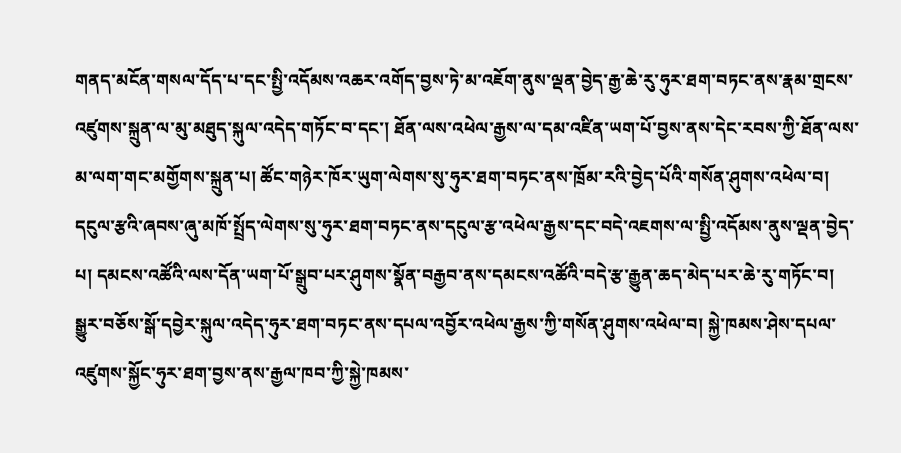གནད་མངོན་གསལ་དོད་པ་དང་སྤྱི་འདོམས་འཆར་འགོད་བྱས་ཏེ་མ་འཇོག་ནུས་ལྡན་བྱེད་རྒྱ་ཆེ་རུ་ཧུར་ཐག་བཏང་ནས་རྣམ་གྲངས་འཛུགས་སྐྲུན་ལ་མུ་མཐུད་སྐུལ་འདེད་གཏོང་བ་དང་། ཐོན་ལས་འཕེལ་རྒྱས་ལ་དམ་འཛིན་ཡག་པོ་བྱས་ནས་དེང་རབས་ཀྱི་ཐོན་ལས་མ་ལག་གང་མགྱོགས་སྐྲུན་པ། ཚོང་གཉེར་ཁོར་ཡུག་ལེགས་སུ་ཧུར་ཐག་བཏང་ནས་ཁྲོམ་རའི་བྱེད་པོའི་གསོན་ཤུགས་འཕེལ་བ། དངུལ་རྩའི་ཞབས་ཞུ་མཁོ་སྤྲོད་ལེགས་སུ་ཧུར་ཐག་བཏང་ནས་དངུལ་རྩ་འཕེལ་རྒྱས་དང་བདེ་འཇགས་ལ་སྤྱི་འདོམས་ནུས་ལྡན་བྱེད་པ། དམངས་འཚོའི་ལས་དོན་ཡག་པོ་སྒྲུབ་པར་ཤུགས་སྣོན་བརྒྱབ་ནས་དམངས་འཚོའི་བདེ་རྩ་རྒྱུན་ཆད་མེད་པར་ཆེ་རུ་གཏོང་བ། སྒྱུར་བཅོས་སྒོ་དབྱེར་སྐུལ་འདེད་ཧུར་ཐག་བཏང་ནས་དཔལ་འབྱོར་འཕེལ་རྒྱས་ཀྱི་གསོན་ཤུགས་འཕེལ་བ། སྐྱེ་ཁམས་ཤེས་དཔལ་འཛུགས་སྐྱོང་ཧུར་ཐག་བྱས་ནས་རྒྱལ་ཁབ་ཀྱི་སྐྱེ་ཁམས་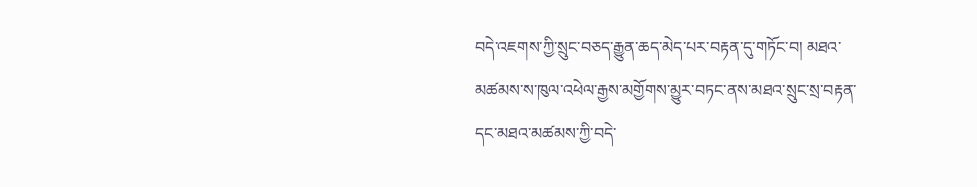བདེ་འཇགས་ཀྱི་སྲུང་བཅད་རྒྱུན་ཆད་མེད་པར་བརྟན་དུ་གཏོང་བ། མཐའ་མཚམས་ས་ཁུལ་འཕེལ་རྒྱས་མགྱོགས་མྱུར་བཏང་ནས་མཐའ་སྲུང་སྲ་བརྟན་དང་མཐའ་མཚམས་ཀྱི་བདེ་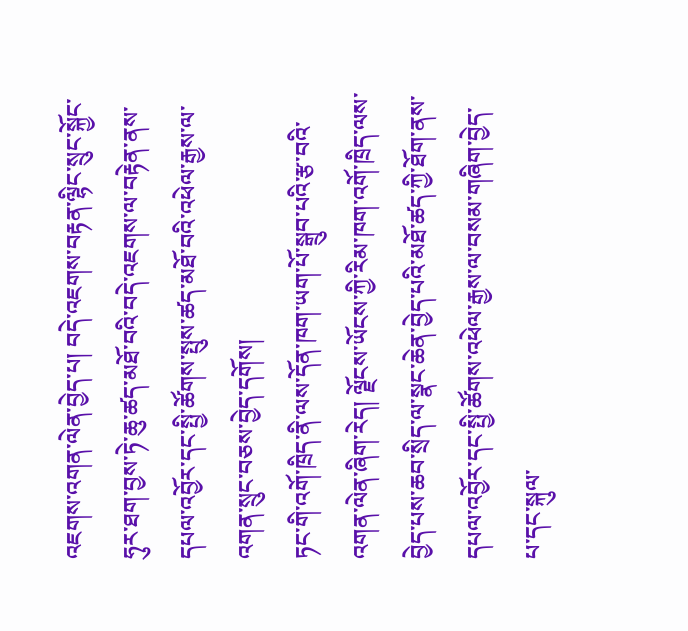འཇགས་འགན་ལེན་བྱེད་པ། བདེ་འཇགས་བརྟན་ལྷིང་སྲུང་སྐྱོང་ཧུར་ཐག་བྱས་ཏེ་ཆུ་ཚད་མཐོ་བའི་བདེ་འཇགས་ལ་བརྟེན་ནས་དཔལ་འབྱོར་དང་སྤྱི་ཚོགས་སྤུས་ཚད་མཐོ་བའི་འཕེལ་རྒྱས་ལ་འགན་སྲུང་བཅས་བྱེད་དགོས།
ཏང་གི་འགོ་ཁྲིད་ནི་ལས་དོན་ཁག་ཡག་པོ་སྒྲུབ་པའི་རྩ་བའི་འགན་ལེན་ཞིག་རེད། ལྗོངས་ཡོངས་ཀྱི་རིམ་ཁག་འགོ་ཁྲིད་ལས་བྱེད་པས་ཆབ་སྲིད་ལ་སྣང་ཆེན་བྱེད་པའི་མཐོ་ཚད་ཀྱི་ཐོག་ནས་དཔལ་འབྱོར་དང་སྤྱི་ཚོགས་འཕེལ་རྒྱས་ལ་བསམ་གཞིག་བྱེད་པ་དང་སྐུལ་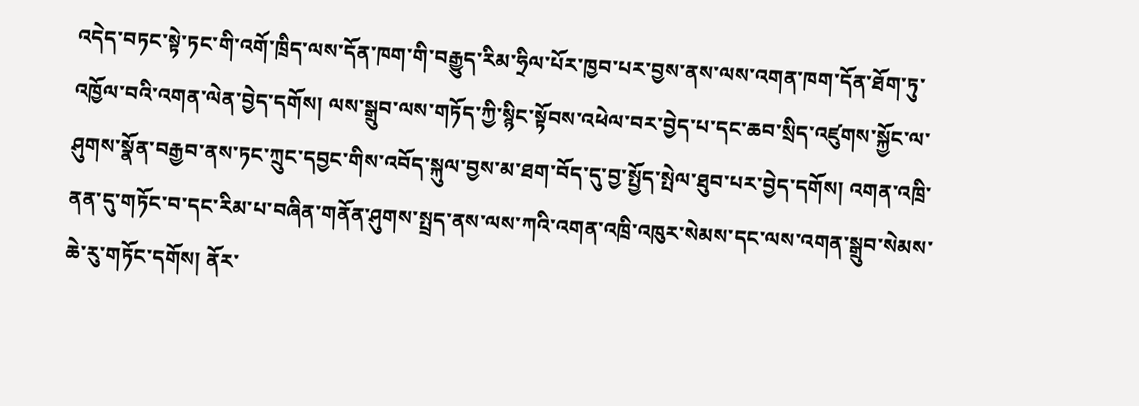འདེད་བཏང་སྟེ་ཏང་གི་འགོ་ཁྲིད་ལས་དོན་ཁག་གི་བརྒྱུད་རིམ་ཧྲིལ་པོར་ཁྱབ་པར་བྱས་ནས་ལས་འགན་ཁག་དོན་ཐོག་ཏུ་འཁྱོལ་བའི་འགན་ལེན་བྱེད་དགོས། ལས་སྒྲུབ་ལས་གཏོད་ཀྱི་སྙིང་སྟོབས་འཕེལ་བར་བྱེད་པ་དང་ཆབ་སྲིད་འཛུགས་སྐྱོང་ལ་ཤུགས་སྣོན་བརྒྱབ་ནས་ཏང་ཀྲུང་དབྱང་གིས་འབོད་སྐུལ་བྱས་མ་ཐག་བོད་དུ་བྱ་སྤྱོད་སྤེལ་ཐུབ་པར་བྱེད་དགོས། འགན་འཁྲི་ནན་དུ་གཏོང་བ་དང་རིམ་པ་བཞིན་གནོན་ཤུགས་སྤྲད་ནས་ལས་ཀའི་འགན་འཁྲི་འཁུར་སེམས་དང་ལས་འགན་སྒྲུབ་སེམས་ཆེ་རུ་གཏོང་དགོས། ནོར་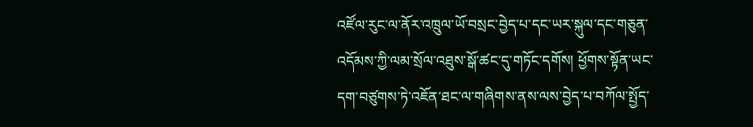འཛོལ་རུང་ལ་ནོར་འཁྲུལ་ཡོ་བསྲང་བྱེད་པ་དང་ཡར་སྐུལ་དང་གཅུན་འདོམས་ཀྱི་ལམ་སྲོལ་འཐུས་སྒོ་ཚང་དུ་གཏོང་དགོས། ཕྱོགས་སྟོན་ཡང་དག་བཙུགས་ཏེ་འཇོན་ཐང་ལ་གཞིགས་ནས་ལས་བྱེད་པ་བཀོལ་སྤྱོད་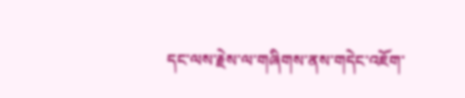དང་ལས་རྗེས་ལ་གཞིགས་ནས་གདེང་འཇོག་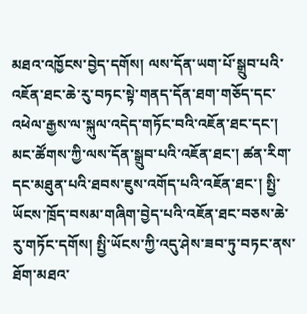མཐའ་འཁྱོངས་བྱེད་དགོས། ལས་དོན་ཡག་པོ་སྒྲུབ་པའི་འཇོན་ཐང་ཆེ་རུ་བཏང་སྟེ་གནད་དོན་ཐག་གཅོད་དང་འཕེལ་རྒྱས་ལ་སྐུལ་འདེད་གཏོང་བའི་འཇོན་ཐང་དང་། མང་ཚོགས་ཀྱི་ལས་དོན་སྒྲུབ་པའི་འཇོན་ཐང་། ཚན་རིག་དང་མཐུན་པའི་ཐབས་ཇུས་འགོད་པའི་འཇོན་ཐང་། སྤྱི་ཡོངས་ཁྲོད་བསམ་གཞིག་བྱེད་པའི་འཇོན་ཐང་བཅས་ཆེ་རུ་གཏོང་དགོས། སྤྱི་ཡོངས་ཀྱི་འདུ་ཤེས་ཟབ་ཏུ་བཏང་ནས་ཐོག་མཐའ་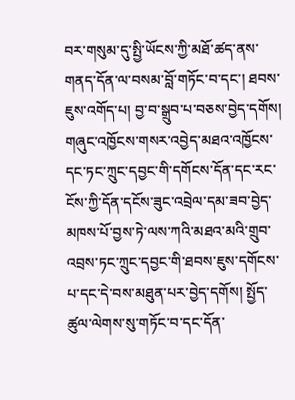བར་གསུམ་དུ་སྤྱི་ཡོངས་ཀྱི་མཐོ་ཚད་ནས་གནད་དོན་ལ་བསམ་བློ་གཏོང་བ་དང་། ཐབས་ཇུས་འགོད་པ། བྱ་བ་སྒྲུབ་པ་བཅས་བྱེད་དགོས། གཞུང་འཁྱོངས་གསར་འབྱེད་མཐའ་འཁྱོངས་དང་ཏང་ཀྲུང་དབྱང་གི་དགོངས་དོན་དང་རང་ངོས་ཀྱི་དོན་དངོས་ཟུང་འབྲེལ་དམ་ཟབ་བྱེད་མཁས་པོ་བྱས་ཏེ་ལས་ཀའི་མཐའ་མའི་གྲུབ་འབྲས་ཏང་ཀྲུང་དབྱང་གི་ཐབས་ཇུས་དགོངས་པ་དང་དེ་བས་མཐུན་པར་བྱེད་དགོས། སྤྱོད་ཚུལ་ལེགས་སུ་གཏོང་བ་དང་དོན་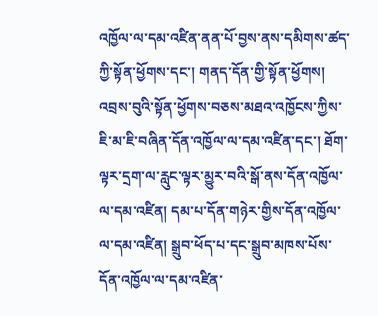འཁྱོལ་ལ་དམ་འཛིན་ནན་པོ་བྱས་ནས་དམིགས་ཚད་ཀྱི་སྟོན་ཕྱོགས་དང་། གནད་དོན་གྱི་སྟོན་ཕྱོགས། འབྲས་བུའི་སྟོན་ཕྱོགས་བཅས་མཐའ་འཁྱོངས་ཀྱིས་ཇི་མ་ཇི་བཞིན་དོན་འཁྱོལ་ལ་དམ་འཛིན་དང་། ཐོག་ལྟར་དྲག་ལ་རླུང་ལྟར་མྱུར་བའི་སྒོ་ནས་དོན་འཁྱོལ་ལ་དམ་འཛིན། དམ་པ་དོན་གཉེར་གྱིས་དོན་འཁྱོལ་ལ་དམ་འཛིན། སྒྲུབ་ཕོད་པ་དང་སྒྲུབ་མཁས་པོས་དོན་འཁྱོལ་ལ་དམ་འཛིན་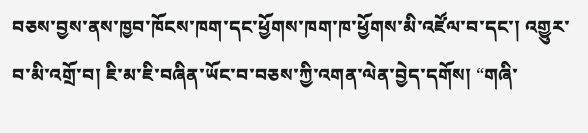བཅས་བྱས་ནས་ཁྱབ་ཁོངས་ཁག་དང་ཕྱོགས་ཁག་ཁ་ཕྱོགས་མི་འཛོལ་བ་དང་། འགྱུར་བ་མི་འགྲོ་བ། ཇི་མ་ཇི་བཞིན་ཡོང་བ་བཅས་ཀྱི་འགན་ལེན་བྱེད་དགོས། “གཞི་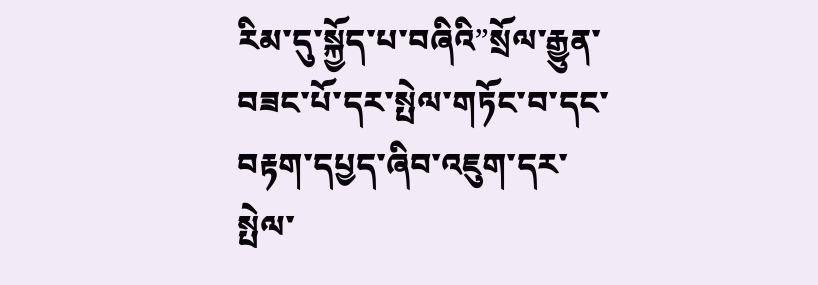རིམ་དུ་སྐྱོད་པ་བཞིའི”སྲོལ་རྒྱུན་བཟང་པོ་དར་སྤེལ་གཏོང་བ་དང་བརྟག་དཔྱད་ཞིབ་འཇུག་དར་སྤེལ་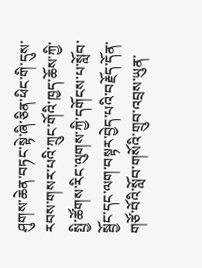ཤུགས་ཆེན་བཏང་སྟེ་ཞི་ཅིན་ཕིང་གི་དུས་རབས་གསར་པའི་ཀྲུང་གོའི་ཁྱད་ཆོས་ཀྱི་སྤྱི་ཚོགས་རིང་ལུགས་ཀྱི་དགོངས་པ་སློབ་སྦྱོང་དང་ལག་བསྟར་བྱེད་པའི་བརྗོད་དོན་གཙོ་བོའི་སློབ་གསོའི་གྲུབ་འབྲས་ཡུན་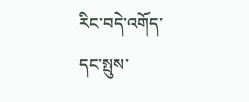རིང་བདེ་འགོད་དང་སྤུས་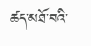ཚད་མཐོ་བའི་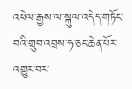འཕེལ་རྒྱས་ལ་སྐུལ་འདེད་གཏོང་བའི་གྲུབ་འབྲས་ཧ་ཅང་ཆེན་པོར་འགྱུར་བར་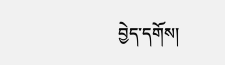བྱེད་དགོས།